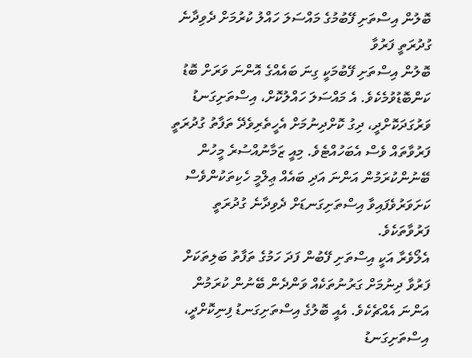ބޮލުން އިސްތަށި ފޭބުމުގެ މައްސަލަ ހައްލު ކުރުމަށް ދެވިދާނެ ގުދުރަތީ ފަރުވާ
ބޮލުން އިސްތަށި ފޭބުމަކީ ގިނަ ބައެއްގެ އޮންނަ ވަރަށް ބޮޑު ކަންބޮޑުވުމެކެވެ. އެ މައްސަލަ ހައްލުކޮށް، އިސްތަށިގަނޑު ވަރުގަދަކޮށްދީ، ދިގު ކޮށްދިނުމަށް އެހީތެރިވެދޭ ތަފާތު ގުދުރަތީ ފަރުވާތައް ވެސް އެބަހުއްޓެވެ. މިއީ ޒަމާނުއްސުރެ މީހުން ބޭނުންކުރަމުން އަންނަ އަދި ބައެއް ޢިލްމީ ހެކިތަކުންވެސް ކަށަވަރުވެފައިވާ އިސްތަށިގަނޑަށް ދެވިދާނެ ގުދުރަތީ ފަރުވާތަކެވެ.
އެލޯވެރާ އަކީ އިސްތަށި ފޭބުން ފަދަ ހަމުގެ ތަފާތު ބަލިތަކަށް ފަރުވާ ދިނުމަށް ގަރުނުތަކެއް ވަންދެން ބޭނުން ކުރަމުން އަންނަ އެއްޗެކެވެ. އެއީ ބޮލުގެ އިސްތަށިގަނޑު ފިނިކޮށްދީ، އިސްތަށިގަނޑު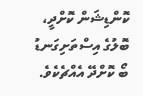ކޮންޑިޝަން ކޮށްދީ، ބޮލުގެ އިސްތަށިގަނޑު ބޯ ކޮށްދޭ އެއްޗެކެވެ.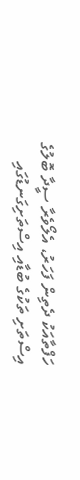ހަފްތާއަކު ދެތިން ފަހަރު، އެލޯވެރާ ސީދާ ބޮލުގެ އިސްތަށި ތަކުގެ ބުޑާއި އިސްތަށިގަނޑުގައި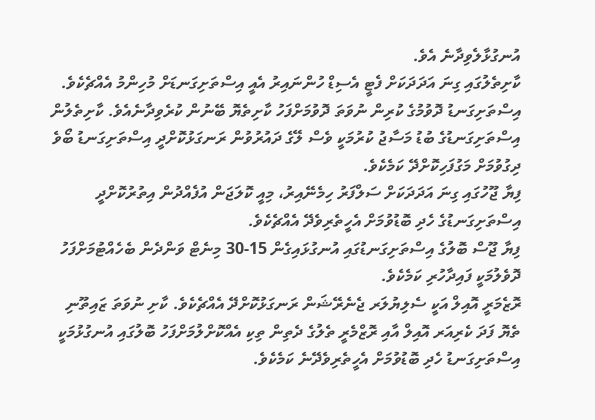އުނގުޅާލެވިދާނެ އެވެ.
ކާށިތެލުގައި ގިނަ އަދަދަކަށް ފެޓީ އެސިޑް ހުންނައިރު އެއީ އިސްތަށިގަނޑަށް މުހިންމު އެއްޗެކެވެ.
އިސްތަށިގަނޑު ދޮވުމުގެ ކުރިން ނުވަތަ ދޮވުމަށްފަހު ކާށިތެޔޮ ބޭނުން ކުރެވިދާނެއެވެ. ކާށިތެލުން އިސްތަށިގަނޑުގެ ބުޑު މަސާޖު ކުރުމަކީ ވެސް ލޭގެ ދައުރުވުން ރަނގަޅުކޮށްދީ އިސްތަށިގަނޑު ބޯވެ ދިގުވުމަށް މަގުފަހިކޮށްދޭ ކަމެކެވެ.
ފިޔާ ޖޫހުގައި ގިނަ އަދަދަކަށް ސަލްފަރު ހިމެނޭއިރު، މިއީ ކޮލަޖަން އުފެއްދުން އިތުރުކޮށްދީ އިސްތަށިގަނޑުގެ ހެދި ބޮޑުވުމަށް އެހީތެރިވެދޭ އެއްޗެކެވެ.
ފިޔާ ޖޫސް ބޮލުގެ އިސްތަށިގަނޑުގައި އުނގުޅައިގެން 15-30 މިނެޓް ވަންދެން ބެހެއްޓުމަށްފަހު ދޮވެލުމަކީ ފައިދާހުރި ކަމެކެވެ.
ރޮޒެމަރީ އޮއިލް އަކީ ސެލިޔުލަރ ޖެނެރޭޝަން ރަނގަޅުކޮށްދޭ އެއްޗެކެވެ. ކާށި ނުވަތަ ޒައިތޫނި ތެޔޮ ފަދަ ކެރިއަރ އޮއިލް އާއި ރޮޒްމެރީ ތެލުގެ ދެތިން ތިކި އެއްކޮށްލުމަށްފަހު ބޮލުގައި އުނގުޅުމަކީ އިސްތަށިގަނޑު ހެދި ބޮޑުވުމަށް އެހީތެރިވެދޭނެ ކަމެކެވެ.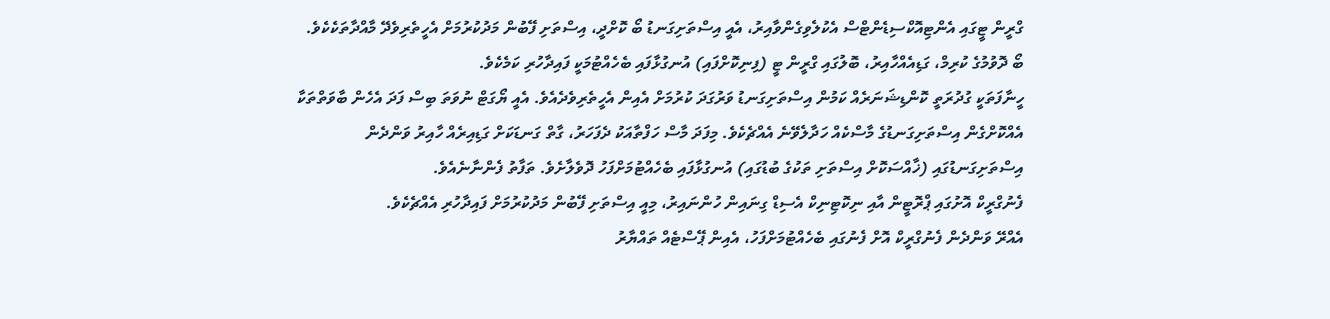ގްރީން ޓީގައި އެންޓިއޮކްސިޑެންޓްސް އެކުލެވިގެންވާއިރު، އެއީ އިސްތަށިގަނޑު ބޯ ކޮށްދީ، އިސްތަށި ފޭބުން މަދުކުރުމަށް އެހީތެރިވެދޭ މާއްދާތަކެކެވެ.
ބޯ ދޮވުމުގެ ކުރިމް، ގަޑިއެއްހާއިރު، ބޮލުގައި ގްރީން ޓީ (ފިނިކޮށްފައި) އުނގުޅާފައި ބެހެއްޓުމަކީ ފައިދާހުރި ކަމެކެވެ.
ހީނާފަތަކީ ގުދުރަތީ ކޮންޑިޝަނަރެއް ކަމުން އިސްތަށިގަނޑު ވަރުގަދަ ކުރުމަށް އެއިން އެހީތެރިވެދެއެވެ. އެއީ ޔޯގަޓް ނުވަތަ ބިސް ފަދަ އެހެން ބާވަތްތަކާ އެއްކޮށްގެން އިސްތަށިގަނޑުގެ މާސްކެއް ހަދާލެވޭނެ އެއްޗެކެވެ. މިފަދަ މާސް ހަފްތާއަކު ދެފަހަރު، ގާތް ގަނޑަކަށް ގަޑިއިރެއް ހާއިރު ވަންދެން އިސްތަށިގަނޑުގައި (ޚާއްސަކޮށް އިސްތަށި ތަކުގެ ބުޑުގައި) އުނގުޅާފައި ބެހެއްޓުމަށްފަހު ދޮވެލާށެވެ. ތަފާތު ފެންނާނެއެވެ.
ފެނުގްރީކް އޮށުގައި ޕްރޮޓީން އާއި ނިކޮޓިނިކް އެސިޑް ގިނައިން ހުންނައިރު، މިއީ އިސްތަށި ފޭބުން މަދުކުރުމަށް ފައިދާހުރި އެއްޗެކެވެ.
އެއްރޭ ވަންދެން ފެނުގްރީކް އޮށް ފެނުގައި ބެހެއްޓުމަށްފަހު، އެއިން ޕޭސްޓެއް ތައްޔާރު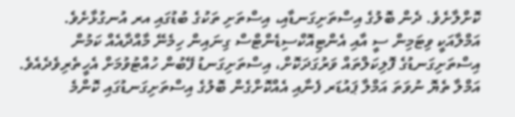ކޮށްލާށެވެ. ދެން ބޮލުގެ އިސްތަށިގަނޑާއި، އިސްތަށި ތަކުގެ ބުޑުގައި އރ އުނގުޅާށެވެ.
އަމްލާއަކީ ވިޓަމިން ސީ އާއި އެންޓިއޮކްސިޑެންޓްސް ގިނައިން ހިމެނޭ މާއްދާއެއް ކަމުން އިސްތަށިގަނޑުގެ ފޮލިކަލްތައް ވަރުގަދަކޮށް، އިސްތަށިގަނޑު ފޭބުން ހުއްޓުވުމަށް އެހީތެރިވެދެއެވެ.
އަމްލާ ތެޔޮ ނުވަތަ އަމްލާ ޕައުޑަރ ފެނާއި އެއްކޮށްގެން ބޮލުގެ އިސްތަށިގަނޑުގައި ކޮންމެ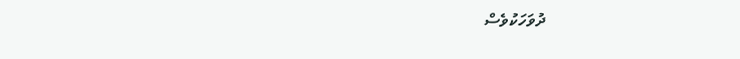ދުވަހަކުވެސް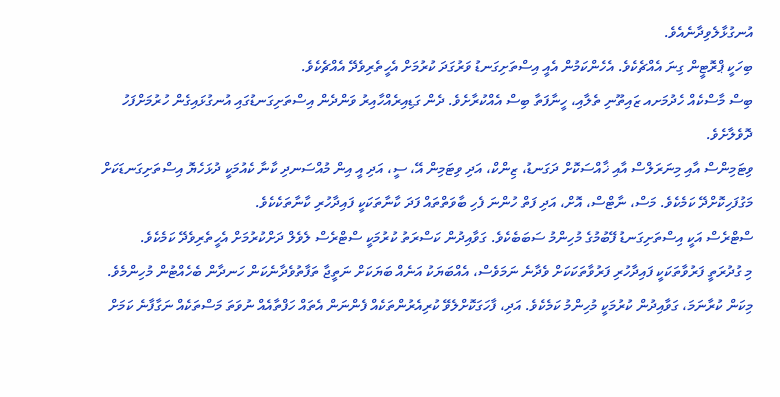އުނގުޅާލެވިދާނެއެވެ.
ބިހަކީ ޕްރޮޓީން ގިނަ އެއްޗެކެވެ. އެހެންކަމުން އެއީ އިސްތަށިގަނޑު ވަރުގަދަ ކުރުމަށް އެހީތެރިވެދޭ އެއްޗެކެވެ.
ބިސް މާސްކެއް ހެދުމަށއ ޒައިތޫނި ތެލާއި، ހީނާފަތާ ބިސް އެއްކުރާށެވެ. ދެން ގަޑިއިރެއްހާއިރު ވަންދެން އިސްތަށިގަނޑުގައި އުނގުޅައިގެން ހުރުމަށްފަހު ދޮވެލާށެވެ.
ވިޓަމިންސް އާއި މިނަރަލްސް އާއި ޚާއްސަކޮށް ދަގަނޑު، ޒިންކް، އަދި ވިޓަމިން އޭ، ސީ، އަދި އީ އިން މުއްސަނދި ކާނާ ކެއުމަކީ ދުޅަހެޔޮ އިސްތަށިގަނޑަކަށް މަގުފަހިކޮށްދޭ ކަމެކެވެ. މަސް، ނާޓްސް، އޮށް، އަދި ފަތް ހުންނަ ފެހި ބާވަތްތައް ފަދަ ކާނާތަކަކީ ފައިދާހުރި ކާނާތަކެކެވެ.
ސްޓްރެސް އަކީ އިސްތަށިގަނޑު ފޭބުމުގެ މުހިންމު ސަބަބެކެވެ. ގަވާއިދުން ކަސްރަތު ކުރުމަކީ ސްޓްރެސް ލެވެލް ދަށްކުރުމަށް އެހީތެރިވެދޭ ކަމެކެވެ.
މި ގުދުރަތީ ފަރުވާތަކަކީ ފައިދާހުރި ފަރުވާތަކަކަށް ވެދާނެ ނަމަވެސް، އެއްބަޔަކު އަނެއް ބަޔަކަށް ނަތީޖާ ތަފާތުވެދާނެކަން ހަނދާން ބެހެއްޓުން މުހިންމެވެ. މިކަން ކުރާނަމަ، ގަވާއިދުން ކުރުމަކީ މުހިންމު ކަމެކެވެ. އަދި، ފާހަގަކޮށްލެވޭ ކުރިއެރުންތަކެއް ފެންނަން އެތައް ހަފްތާއެއް ނުވަތަ މަސްތަކެއް ނަގާފާނެ ކަމަށް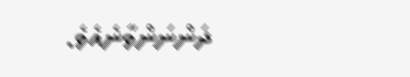ދަންނަންވާނެއެވެ.